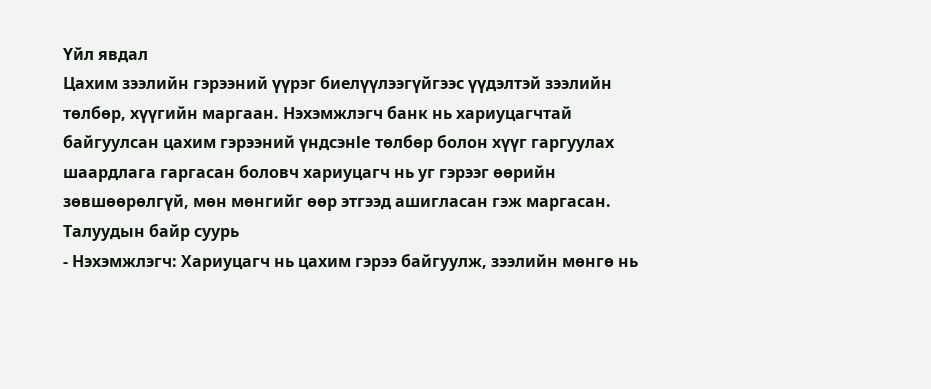Үйл явдал
Цахим зээлийн гэрээний үүрэг биелүүлээгүйгээс үүдэлтэй зээлийн төлбөр, хүүгийн маргаан. Нэхэмжлэгч банк нь хариуцагчтай байгуулсан цахим гэрээний үндсэнle төлбөр болон хүүг гаргуулах шаардлага гаргасан боловч хариуцагч нь уг гэрээг өөрийн зөвшөөрөлгүй, мөн мөнгийг өөр этгээд ашигласан гэж маргасан.
Талуудын байр суурь
- Нэхэмжлэгч: Хариуцагч нь цахим гэрээ байгуулж, зээлийн мөнгө нь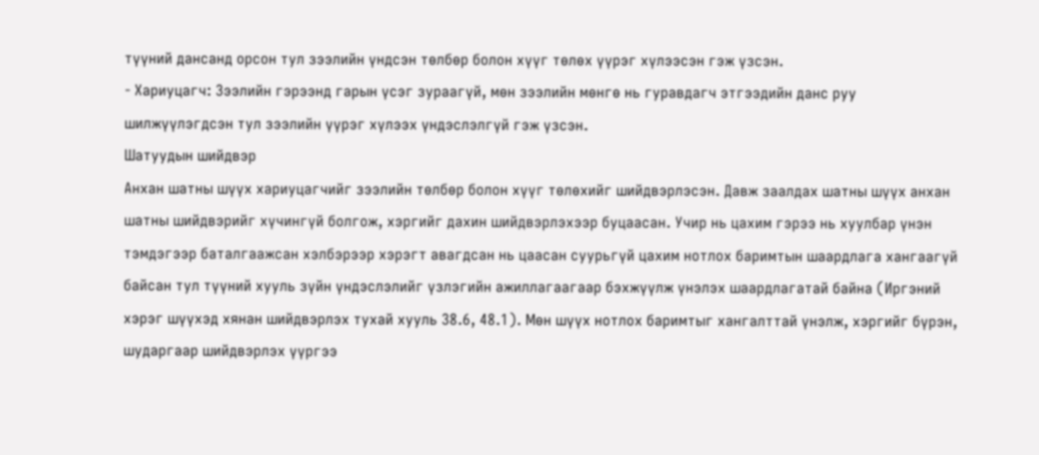түүний дансанд орсон тул зээлийн үндсэн төлбөр болон хүүг төлөх үүрэг хүлээсэн гэж үзсэн.
- Хариуцагч: Зээлийн гэрээнд гарын үсэг зураагүй, мөн зээлийн мөнгө нь гуравдагч этгээдийн данс руу шилжүүлэгдсэн тул зээлийн үүрэг хүлээх үндэслэлгүй гэж үзсэн.
Шатуудын шийдвэр
Анхан шатны шүүх хариуцагчийг зээлийн төлбөр болон хүүг төлөхийг шийдвэрлэсэн. Давж заалдах шатны шүүх анхан шатны шийдвэрийг хүчингүй болгож, хэргийг дахин шийдвэрлэхээр буцаасан. Учир нь цахим гэрээ нь хуулбар үнэн тэмдэгээр баталгаажсан хэлбэрээр хэрэгт авагдсан нь цаасан суурьгүй цахим нотлох баримтын шаардлага хангаагүй байсан тул түүний хууль зүйн үндэслэлийг үзлэгийн ажиллагаагаар бэхжүүлж үнэлэх шаардлагатай байна (Иргэний хэрэг шүүхэд хянан шийдвэрлэх тухай хууль 38.6, 48.1). Мөн шүүх нотлох баримтыг хангалттай үнэлж, хэргийг бүрэн, шударгаар шийдвэрлэх үүргээ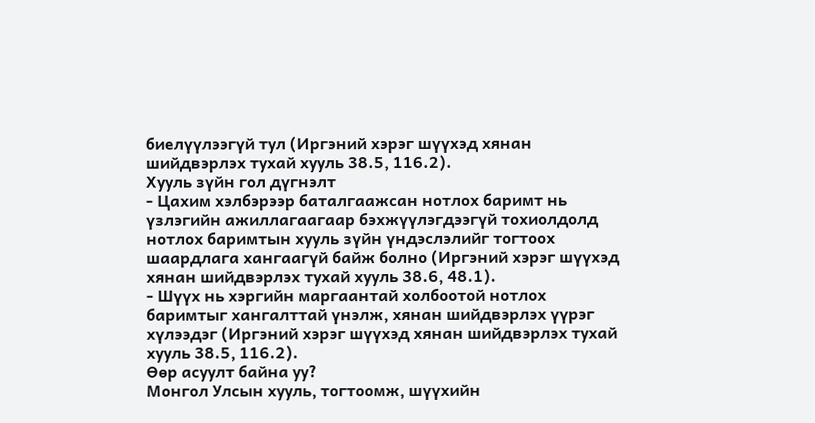биелүүлээгүй тул (Иргэний хэрэг шүүхэд хянан шийдвэрлэх тухай хууль 38.5, 116.2).
Хууль зүйн гол дүгнэлт
- Цахим хэлбэрээр баталгаажсан нотлох баримт нь үзлэгийн ажиллагаагаар бэхжүүлэгдээгүй тохиолдолд нотлох баримтын хууль зүйн үндэслэлийг тогтоох шаардлага хангаагүй байж болно (Иргэний хэрэг шүүхэд хянан шийдвэрлэх тухай хууль 38.6, 48.1).
- Шүүх нь хэргийн маргаантай холбоотой нотлох баримтыг хангалттай үнэлж, хянан шийдвэрлэх үүрэг хүлээдэг (Иргэний хэрэг шүүхэд хянан шийдвэрлэх тухай хууль 38.5, 116.2).
Өөр асуулт байна уу?
Монгол Улсын хууль, тогтоомж, шүүхийн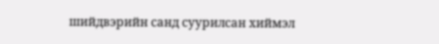шийдвэрийн санд суурилсан хиймэл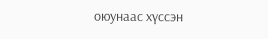оюунаас хүссэн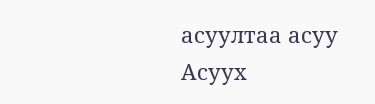асуултаа асуу
Асуух